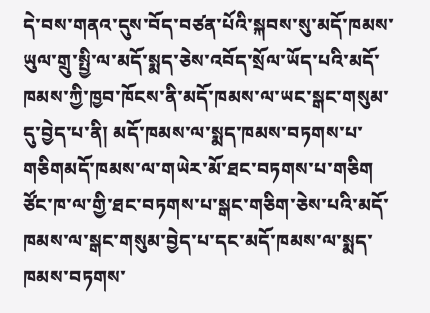དེ་བས་གནའ་དུས་བོད་བཙན་པོའི་སྐབས་སུ་མདོ་ཁམས་ཡུལ་གྲུ་སྤྱི་ལ་མདོ་སྨད་ཅེས་འབོད་སྲོལ་ཡོད་པའི་མདོ་ཁམས་ཀྱི་ཁྱབ་ཁོངས་ནི་མདོ་ཁམས་ལ་ཡང་སྒང་གསུམ་དུ་བྱེད་པ་ནི། མདོ་ཁམས་ལ་སྨད་ཁམས་བཏགས་པ་གཅིགམདོ་ཁམས་ལ་གཡེར་མོ་ཐང་བཏགས་པ་གཅིག ཙོང་ཁ་ལ་གྱི་ཐང་བཏགས་པ་སྒང་གཅིག་ཅེས་པའི་མདོ་ཁམས་ལ་སྒང་གསུམ་བྱེད་པ་དང་མདོ་ཁམས་ལ་སྨད་ཁམས་བཏགས་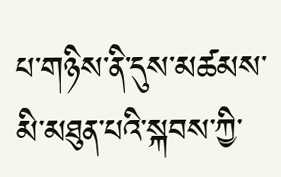པ་གཉིས་ནི་དུས་མཚམས་མི་མཐུན་པའི་སྐབས་ཀྱི་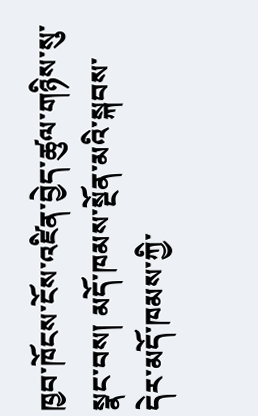ཁྱབ་ཁོངས་ངོས་འཛིན་བྱེད་ཚུལ་གཉིས་སུ་སྣང་བས། མདོ་ཁམས་སྔོན་མའི་སྐབས་དེར་མདོ་ཁམས་ཀྱི་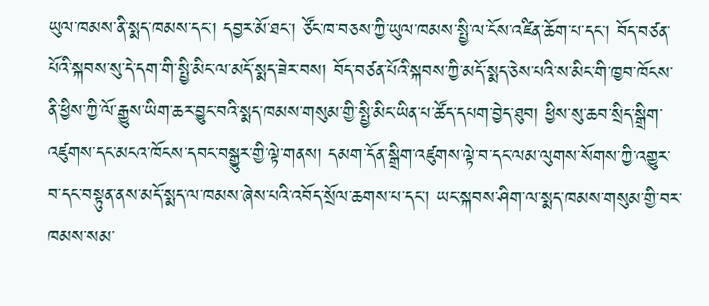ཡུལ་ཁམས་ནི་སྨད་ཁམས་དང་། དབྱར་མོ་ཐང་། ཙོང་ཁ་བཅས་ཀྱི་ཡུལ་ཁམས་སྤྱི་ལ་ངོས་འཛིན་ཆོག་པ་དང་། བོད་བཙན་པོའི་སྐབས་སུ་དེ་དག་གི་སྤྱི་མིང་ལ་མདོ་སྨད་ཟེར་བས། བོད་བཙན་པོའི་སྐབས་ཀྱི་མདོ་སྨད་ཅེས་པའི་ས་མིང་གི་ཁྱབ་ཁོངས་ནི་ཕྱིས་ཀྱི་ལོ་རྒྱུས་ཡིག་ཆར་བྱུང་བའི་སྨད་ཁམས་གསུམ་གྱི་སྤྱི་མིང་ཡིན་པ་ཚོད་དཔག་བྱེད་ཐུབ། ཕྱིས་སུ་ཆབ་སྲིད་སྒྲིག་འཛུགས་དང་མངའ་ཁོངས་དབང་བསྒྱུར་གྱི་ལྟེ་གནས། དམག་དོན་སྒྲིག་འཛུགས་ལྟེ་བ་དང་ལམ་ལུགས་སོགས་ཀྱི་འགྱུར་བ་དང་བསྟུན་ནས་མདོ་སྨད་ལ་ཁམས་ཞེས་པའི་འབོད་སྲོལ་ཆགས་པ་དང་། ཡང་སྐབས་ཤིག་ལ་སྨད་ཁམས་གསུམ་གྱི་བར་ཁམས་སམ་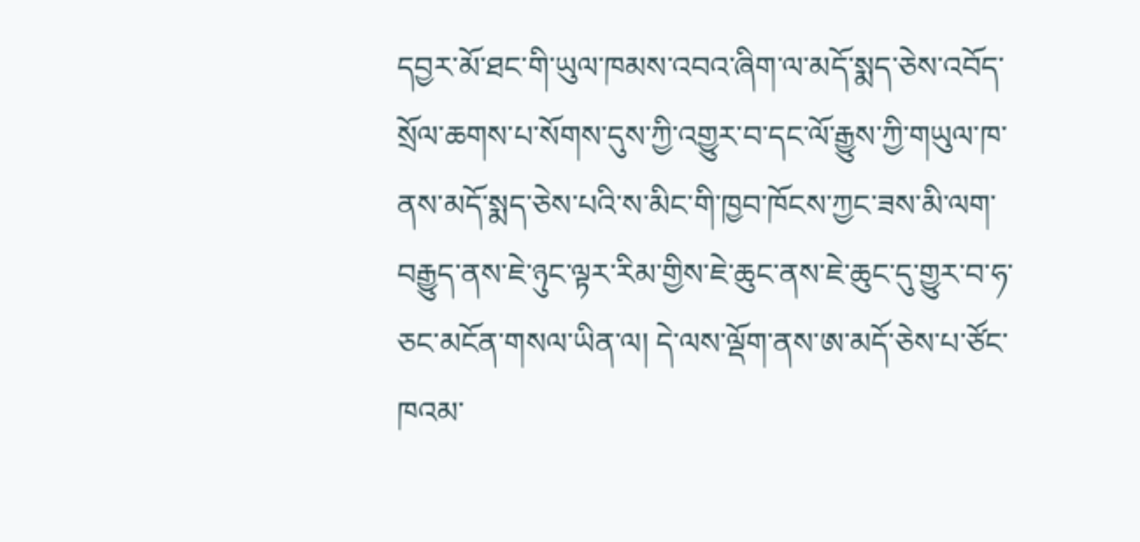དབྱར་མོ་ཐང་གི་ཡུལ་ཁམས་འབའ་ཞིག་ལ་མདོ་སྨད་ཅེས་འབོད་སྲོལ་ཆགས་པ་སོགས་དུས་ཀྱི་འགྱུར་བ་དང་ལོ་རྒྱུས་ཀྱི་གཡུལ་ཁ་ནས་མདོ་སྨད་ཅེས་པའི་ས་མིང་གི་ཁྱབ་ཁོངས་ཀྱང་ཟས་མི་ལག་བརྒྱུད་ནས་ཇེ་ཉུང་ལྟར་རིམ་གྱིས་ཇེ་ཆུང་ནས་ཇེ་ཆུང་དུ་གྱུར་བ་ཧ་ཅང་མངོན་གསལ་ཡིན་ལ། དེ་ལས་ལྡོག་ནས་ཨ་མདོ་ཅེས་པ་ཙོང་ཁའམ་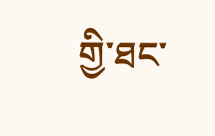གྱི་ཐང་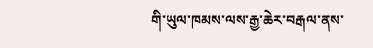གི་ཡུལ་ཁམས་ལས་རྒྱ་ཆེར་བརྒལ་ནས་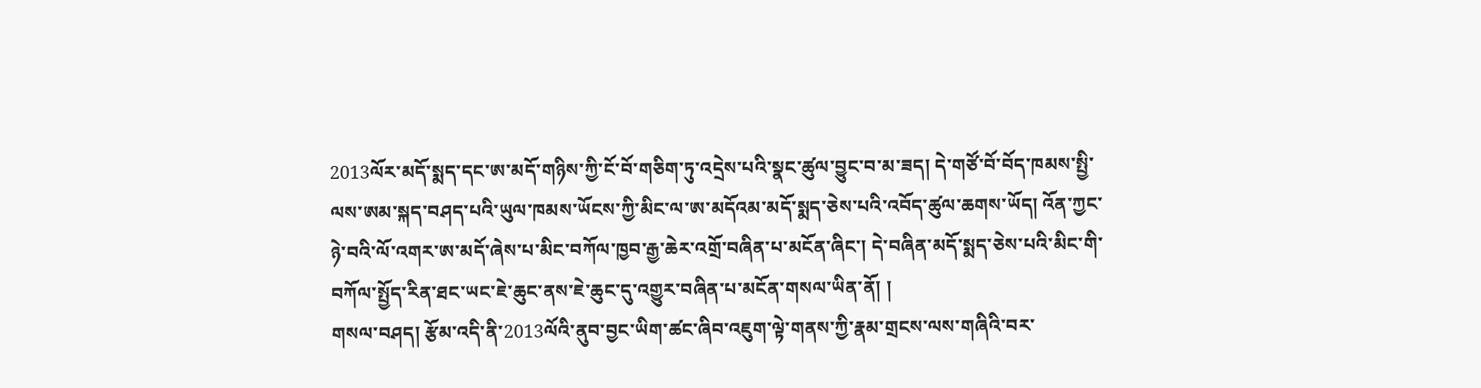2013ལོར་མདོ་སྨད་དང་ཨ་མདོ་གཉིས་ཀྱི་ངོ་བོ་གཅིག་ཏུ་འདྲེས་པའི་སྣང་ཚུལ་བྱུང་བ་མ་ཟད། དེ་གཙོ་བོ་བོད་ཁམས་སྤྱི་ལས་ཨམ་སྐད་བཤད་པའི་ཡུལ་ཁམས་ཡོངས་ཀྱི་མིང་ལ་ཨ་མདོའམ་མདོ་སྨད་ཅེས་པའི་འབོད་ཚུལ་ཆགས་ཡོད། འོན་ཀྱང་ཉེ་བའི་ལོ་འགར་ཨ་མདོ་ཞེས་པ་མིང་བཀོལ་ཁྱབ་རྒྱ་ཆེར་འགྲོ་བཞིན་པ་མངོན་ཞིང་། དེ་བཞིན་མདོ་སྨད་ཅེས་པའི་མིང་གི་བཀོལ་སྤྱོད་རིན་ཐང་ཡང་ཇེ་ཆུང་ནས་ཇེ་ཆུང་དུ་འགྱུར་བཞིན་པ་མངོན་གསལ་ཡིན་ནོ། །
གསལ་བཤད། རྩོམ་འདི་ནི་2013ལོའི་ནུབ་བྱང་ཡིག་ཚང་ཞིབ་འཇུག་ལྟེ་གནས་ཀྱི་རྣམ་གྲངས་ལས་གཞིའི་བར་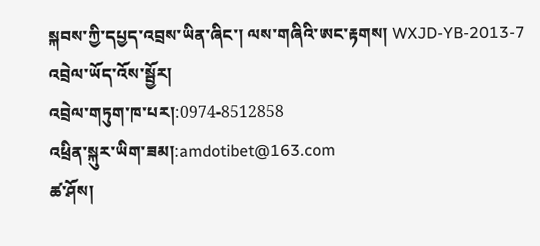སྐབས་ཀྱི་དཔྱད་འབྲས་ཡིན་ཞིང་། ལས་གཞིའི་ཨང་རྟགས། WXJD-YB-2013-7
འབྲེལ་ཡོད་འོས་སྦྱོར།
འབྲེལ་གཏུག་ཁ་པར།:0974-8512858
འཕྲིན་སྐུར་ཡིག་ཟམ།:amdotibet@163.com
ཚ་ཤོས།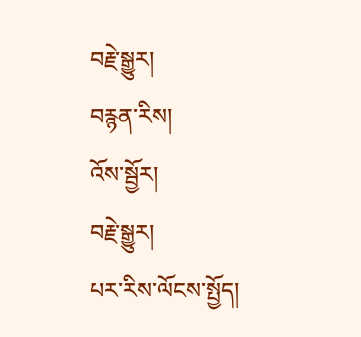བརྗེ་སྒྱུར།
བརྙན་རིས།
འོས་སྦྱོར།
བརྗེ་སྒྱུར།
པར་རིས་ལོངས་སྤྱོད།